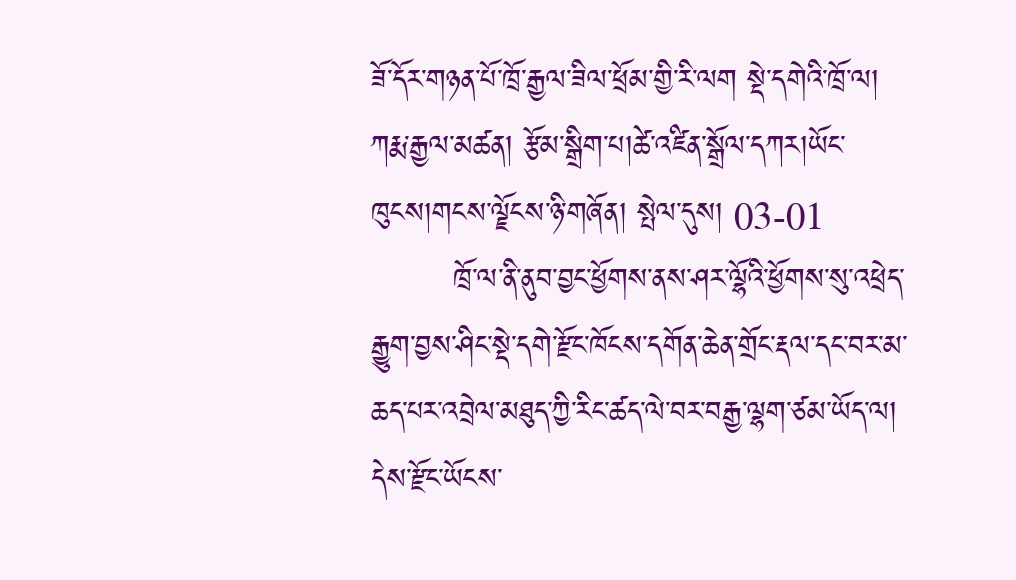ཟོ་དོར་གཉན་པོ་ཁྲོ་རྒྱལ་ཟིལ་ཕྲོམ་གྱི་རི་ལག སྡེ་དགེའི་ཁྲོ་ལ།
ཀརྨ་རྒྱལ་མཚན། རྩོམ་སྒྲིག་པ།ཚེ་འཛིན་སྒྲོལ་དཀར།ཡོང་ཁུངས།གངས་ལྗོངས་ཉི་གཞོན། སྤེལ་དུས། 03-01
        ཁྲོ་ལ་ནི་ནུབ་བྱང་ཕྱོགས་ནས་ཤར་ལྷོའི་ཕྱོགས་སུ་འཕྲེད་རྒྱུག་བྱས་ཤིང་སྡེ་དགེ་རྫོང་ཁོངས་དགོན་ཆེན་གྲོང་རྡལ་དང་བར་མ་ཆད་པར་འབྲེལ་མཐུད་ཀྱི་རིང་ཚད་ལེ་བར་བརྒྱ་ལྷག་ཙམ་ཡོད་ལ། དེས་རྫོང་ཡོངས་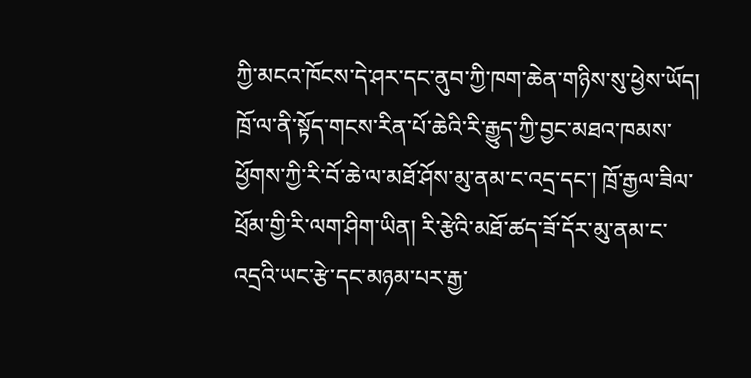ཀྱི་མངའ་ཁོངས་དེ་ཤར་དང་ནུབ་ཀྱི་ཁག་ཆེན་གཉིས་སུ་ཕྱེས་ཡོད། ཁྲོ་ལ་ནི་སྟོད་གངས་རིན་པོ་ཆེའི་རི་རྒྱུད་ཀྱི་བྱང་མཐའ་ཁམས་ཕྱོགས་ཀྱི་རི་བོ་ཆེ་ལ་མཐོ་ཤོས་མུ་ནམ་ང་འདྲ་དང་། ཁྲོ་རྒྱལ་ཟིལ་ཕྲོམ་གྱི་རི་ལག་ཤིག་ཡིན། རི་རྩེའི་མཐོ་ཚད་ཟོ་དོར་མུ་ནམ་ང་འདྲའི་ཡང་རྩེ་དང་མཉམ་པར་རྒྱ་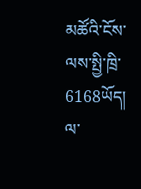མཚོའི་ངོས་ལས་སྤྱི་ཁྲི་6168ཡོད། ལ་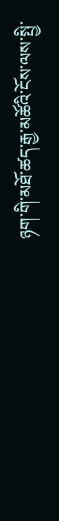ཉག་གི་མཐོ་ཚད་རྒྱ་མཚོའི་ངོས་ལས་སྤྱི་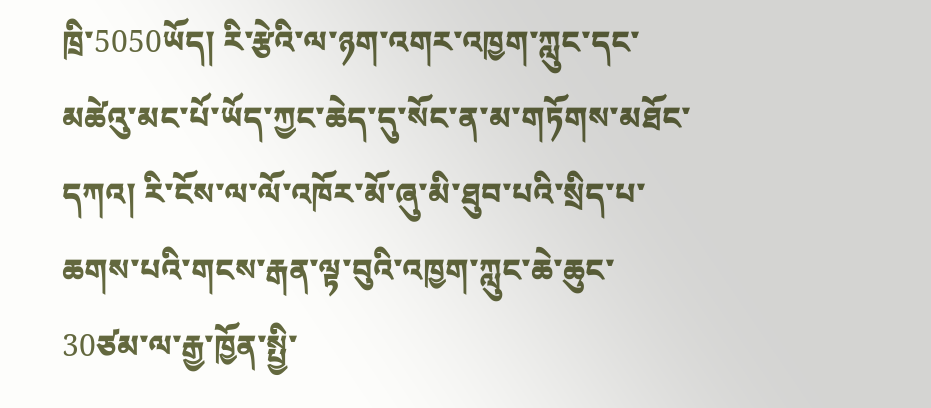ཁྲི་5050ཡོད། རི་རྩེའི་ལ་ཉག་འགར་འཁྱག་ཀླུང་དང་མཚེའུ་མང་པོ་ཡོད་ཀྱང་ཆེད་དུ་སོང་ན་མ་གཏོགས་མཐོང་དཀའ། རི་ངོས་ལ་ལོ་འཁོར་མོ་ཞུ་མི་ཐུབ་པའི་སྲིད་པ་ཆགས་པའི་གངས་རྒན་ལྟ་བུའི་འཁྱག་ཀླུང་ཆེ་ཆུང་30ཙམ་ལ་རྒྱ་ཁྱོན་སྤྱི་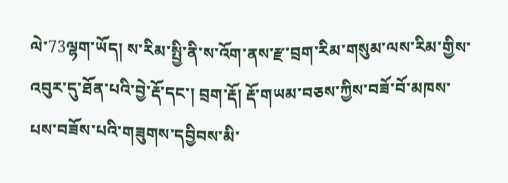ལེ་73ལྷག་ཡོད། ས་རིམ་སྤྱི་ནི་ས་འོག་ནས་རྫ་བྲག་རིམ་གསུམ་ལས་རིམ་གྱིས་འབུར་དུ་ཐོན་པའི་བྱེ་རྡོ་དང་། བྲག་རྡོ། རྡོ་གཡམ་བཅས་ཀྱིས་བཟོ་བོ་མཁས་པས་བཟོས་པའི་གཟུགས་དབྱིབས་མི་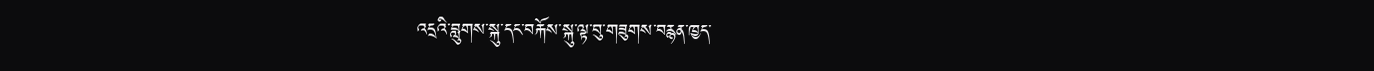འདྲའི་བླུགས་སྐུ་དང་བརྐོས་སྐུ་ལྟ་བུ་གཟུགས་བརྙན་ཁྱད་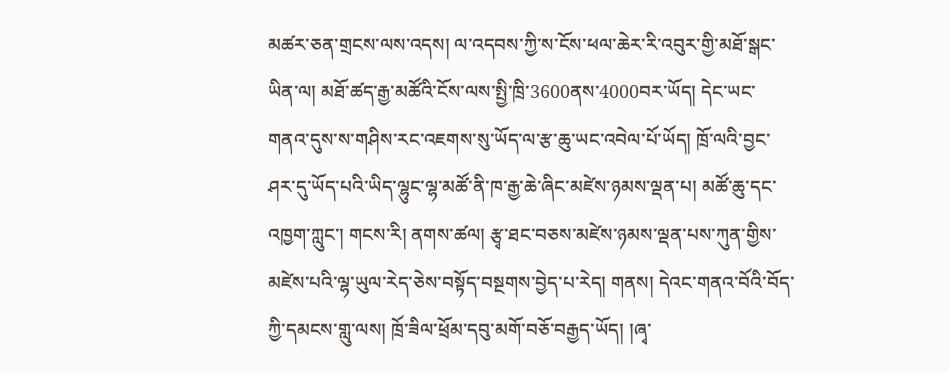མཚར་ཅན་གྲངས་ལས་འདས། ལ་འདབས་ཀྱི་ས་ངོས་ཕལ་ཆེར་རི་འབུར་གྱི་མཐོ་སྒང་ཡིན་ལ། མཐོ་ཚད་རྒྱ་མཚོའི་ངོས་ལས་སྤྱི་ཁྲི་3600ནས་4000བར་ཡོད། དེང་ཡང་གནའ་དུས་ས་གཤིས་རང་འཇགས་སུ་ཡོད་ལ་རྩ་ཆུ་ཡང་འབེལ་པོ་ཡོད། ཁྲོ་ལའི་བྱང་ཤར་དུ་ཡོད་པའི་ཡིད་ལྷུང་ལྷ་མཚོ་ནི་ཁ་རྒྱ་ཆེ་ཞིང་མཛེས་ཉམས་ལྡན་པ། མཚོ་ཆུ་དང་འཁྱག་ཀླུང་། གངས་རི། ནགས་ཚལ། རྩྭ་ཐང་བཅས་མཛེས་ཉམས་ལྡན་པས་ཀུན་གྱིས་མཛེས་པའི་ལྷ་ཡུལ་རེད་ཅེས་བསྟོད་བསྔགས་བྱེད་པ་རེད། གནས། དེའང་གནའ་བོའི་བོད་ཀྱི་དམངས་གླུ་ལས། ཁྲོ་ཟིལ་ཕྲོམ་དབུ་མགོ་བཅོ་བརྒྱད་ཡོད། །ཞྭ་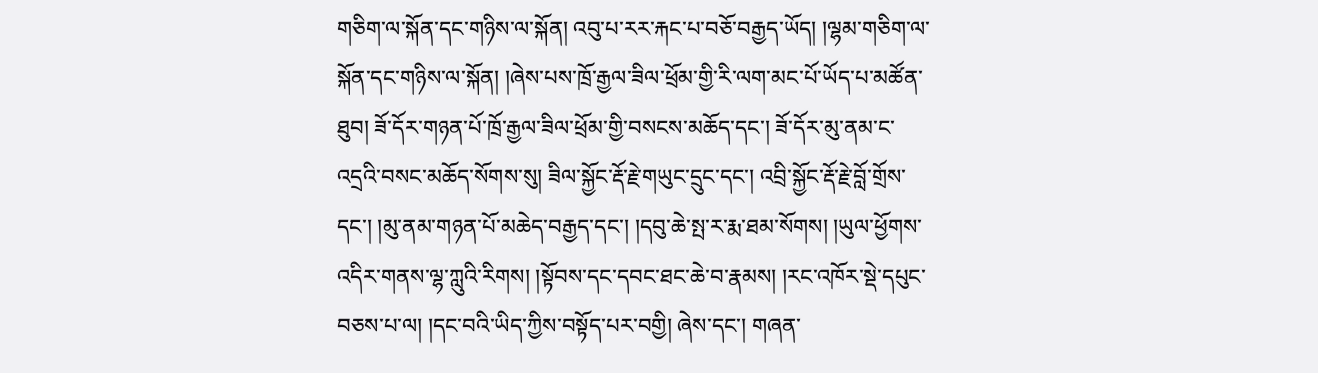གཅིག་ལ་སྐོན་དང་གཉིས་ལ་སྐོན། འབུ་པ་རར་རྐང་པ་བཅོ་བརྒྱད་ཡོད། །ལྷམ་གཅིག་ལ་སྐོན་དང་གཉིས་ལ་སྐོན། །ཞེས་པས་ཁྲོ་རྒྱལ་ཟིལ་ཕྲོམ་གྱི་རི་ལག་མང་པོ་ཡོད་པ་མཚོན་ཐུབ། ཟོ་དོར་གཉན་པོ་ཁྲོ་རྒྱལ་ཟིལ་ཕྲོམ་གྱི་བསངས་མཆོད་དང་། ཟོ་དོར་མུ་ནམ་ང་འདྲའི་བསང་མཆོད་སོགས་སུ། ཟིལ་སྐྱོང་རྡོ་རྗེ་གཡུང་དྲུང་དང་། འབྲི་སྐྱོང་རྡོ་རྗེ་བློ་གྲོས་དང་། །མུ་ནམ་གཉན་པོ་མཆེད་བརྒྱད་དང་། །དབུ་ཆེ་སྤ་ར་རྨ་ཐམ་སོགས། །ཡུལ་ཕྱོགས་འདིར་གནས་ལྷ་ཀླུའི་རིགས། །སྟོབས་དང་དབང་ཐང་ཆེ་བ་རྣམས། །རང་འཁོར་སྡེ་དཔུང་བཅས་པ་ལ། །དང་བའི་ཡིད་ཀྱིས་བསྟོད་པར་བགྱི། ཞེས་དང་། གཞན་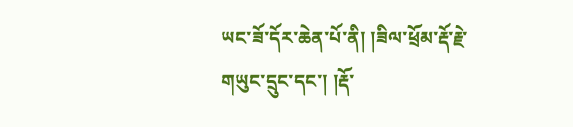ཡང་ཟོ་དོར་ཆེན་པོ་ནི། །ཟིལ་ཕྲོམ་རྡོ་རྗེ་གཡུང་དྲུང་དང་། །རྡོ་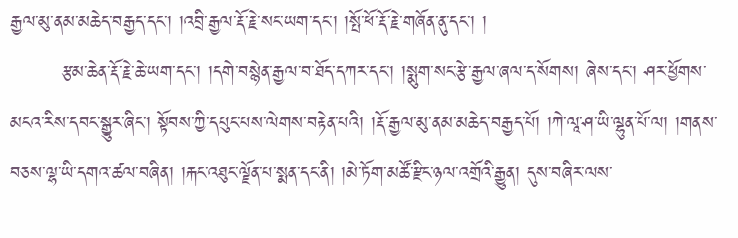རྒྱལ་མུ་ནམ་མཆེད་བརྒྱད་དང་། །འབྲི་རྒྱལ་རྡོ་རྗེ་སང་ཡག་དང་། །སྤོ་ཕོ་རྡོ་རྗེ་གཞོན་ནུ་དང་། །
        རྩམ་ཆེན་རྡོ་རྗེ་ཆེ་ཡག་དང་། །དགེ་བསྙེན་རྒྱལ་བ་ཐོད་དཀར་དང་། །སྨུག་སང་རྩེ་རྒྱལ་ཞལ་ད་སོགས། ཞེས་དང་། ཤར་ཕྱོགས་མངའ་རིས་དབང་སྒྱུར་ཞིང་། སྟོབས་ཀྱི་དཔུང་པས་ལེགས་བརྟེན་པའི། །རྡོ་རྒྱལ་མུ་ནམ་མཆེད་བརྒྱད་པོ། །ཀེ་ལཱ་ཤ་ཡི་ལྷུན་པོ་ལ། །གནས་བཅས་ལྷ་ཡི་དགའ་ཚལ་བཞིན། །རྐང་འཐུང་ལྗོན་པ་སྨན་དང་ནི། །མེ་ཏོག་མཚོ་རྫིང་ཉལ་འགྲོའི་རྒྱུན། དུས་བཞིར་ལས་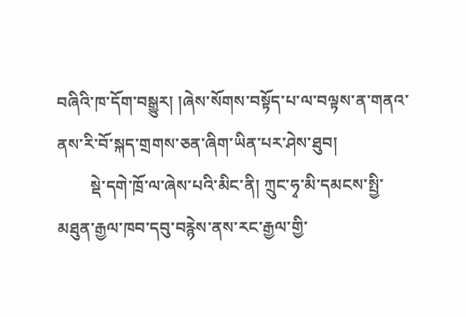བཞིའི་ཁ་དོག་བསྒྱུར། །ཞེས་སོགས་བསྟོད་པ་ལ་བལྟས་ན་གནའ་ནས་རི་བོ་སྐད་གྲགས་ཅན་ཞིག་ཡིན་པར་ཤེས་ཐུབ།
        སྡེ་དགེ་ཁྲོ་ལ་ཞེས་པའི་མིང་ནི། ཀྲུང་ཧྭ་མི་དམངས་སྤྱི་མཐུན་རྒྱལ་ཁབ་དབུ་བརྙེས་ནས་རང་རྒྱལ་གྱི་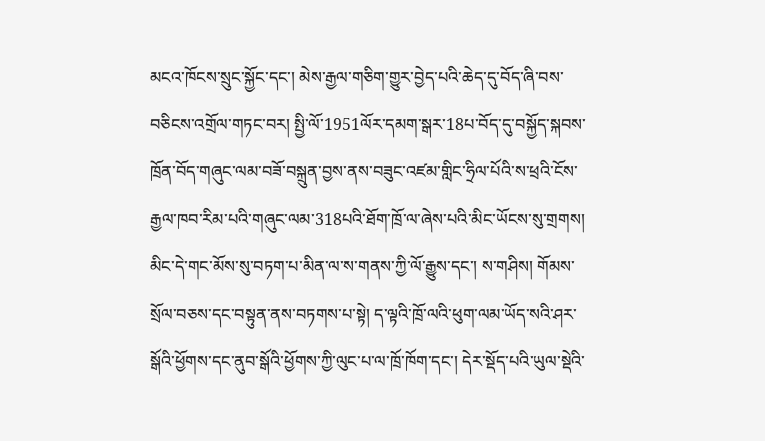མངའ་ཁོངས་སྲུང་སྐྱོང་དང་། མེས་རྒྱལ་གཅིག་གྱུར་བྱེད་པའི་ཆེད་དུ་བོད་ཞི་བས་བཅིངས་འགྲོལ་གཏང་བར། སྤྱི་ལོ་1951ལོར་དམག་སྒར་18པ་བོད་དུ་བསྐྱོད་སྐབས་ཁྲོན་བོད་གཞུང་ལམ་བཟོ་བསྐྲུན་བྱས་ནས་བཟུང་འཛམ་གླིང་ཧྲིལ་པོའི་ས་ཕྲའི་ངོས་རྒྱལ་ཁབ་རིམ་པའི་གཞུང་ལམ་318པའི་ཐོག་ཁྲོ་ལ་ཞེས་པའི་མིང་ཡོངས་སུ་གྲགས། མིང་དེ་གང་མོས་སུ་བཏག་པ་མིན་ལ་ས་གནས་ཀྱི་ལོ་རྒྱུས་དང་། ས་གཤིས། གོམས་སྲོལ་བཅས་དང་བསྟུན་ནས་བཏགས་པ་སྟེ། ད་ལྟའི་ཁྲོ་ལའི་ཕུག་ལམ་ཡོད་སའི་ཤར་སྒོའི་ཕྱོགས་དང་ནུབ་སྒོའི་ཕྱོགས་ཀྱི་ལུང་པ་ལ་ཁྲོ་ཁོག་དང་། དེར་སྡོད་པའི་ཡུལ་སྡེའི་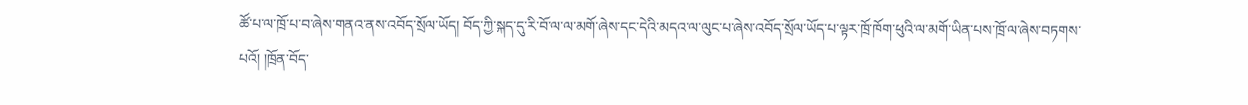ཚོ་པ་ལ་ཁྲོ་པ་བ་ཞེས་གནའ་ནས་འབོད་སྲོལ་ཡོད། བོད་ཀྱི་སྐད་དུ་རི་བོ་ལ་ལ་མགོ་ཞེས་དང་དེའི་མདའ་ལ་ལུང་པ་ཞེས་འབོད་སྲོལ་ཡོད་པ་ལྟར་ཁྲོ་ཁོག་ཕུའི་ལ་མགོ་ཡིན་པས་ཁྲོ་ལ་ཞེས་བཏགས་པའོ། །ཁྲོན་བོད་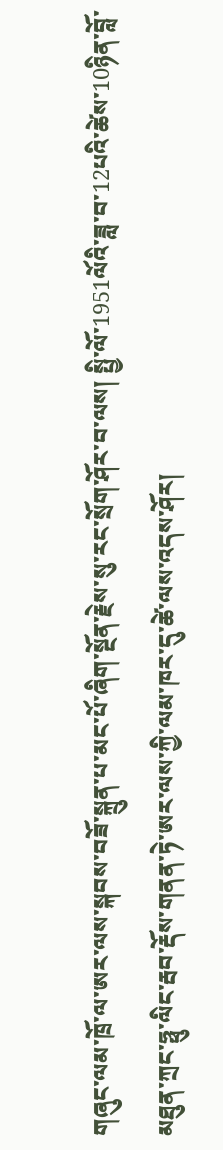གཞུང་ལམ་ཁྲོ་ལ་ཨར་ལས་སྐབས་བཟོ་སྐྲུན་པ་མང་པོ་ཞིག་སྔོན་རྗེས་སུ་རང་སྲོག་ཤོར་བ་ལས། སྤྱི་ལོ་1951ལོའི་ཟླ་བ་12པའི་ཚེས་10ཉིན་བློ་མཐུན་ཀྲང་ཧྥུ་ལིང་རྦབ་རྡོས་གནན་ཏེ་ཨར་ལས་ཀྱི་ལམ་ཁར་དུ་ཚེ་ལས་འདས་ཤོར།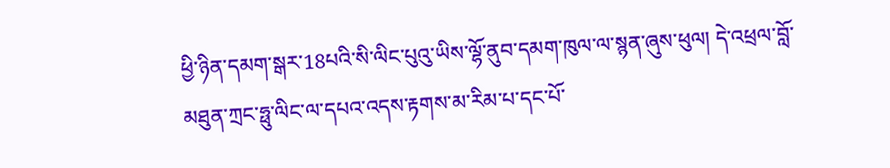ཕྱི་ཉིན་དམག་སྒར་18པའི་སི་ལིང་པུའུ་ཡིས་ལྷོ་ནུབ་དམག་ཁུལ་ལ་སྙན་ཞུས་ཕུལ། དེ་འཕྲལ་བློ་མཐུན་ཀྲང་ཧྥུ་ལིང་ལ་དཔའ་འདས་རྟགས་མ་རིམ་པ་དང་པོ་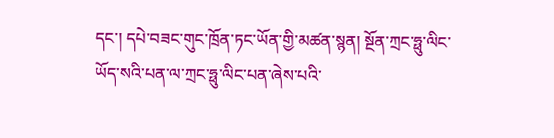དང་། དཔེ་བཟང་གུང་ཁྲོན་ཏང་ཡོན་གྱི་མཚན་སྙན། སྔོན་ཀྲང་ཧྥུ་ལིང་ཡོད་སའི་པན་ལ་ཀྲང་ཧྥུ་ལིང་པན་ཞེས་པའི་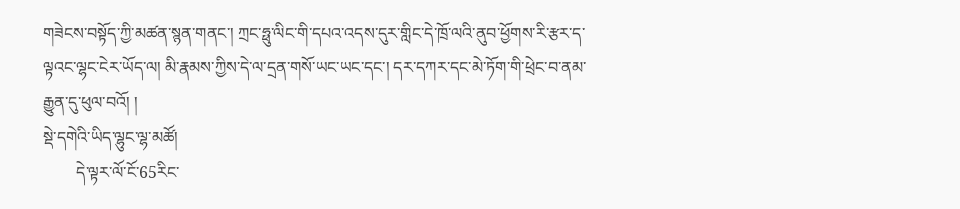གཟེངས་བསྟོད་ཀྱི་མཚན་སྙན་གནང་། ཀྲང་ཧྥུ་ལིང་གི་དཔའ་འདས་དུར་གླིང་དེ་ཁྲོ་ལའི་ནུབ་ཕྱོགས་རི་རྩར་ད་ལྟའང་ལྷང་ངེར་ཡོད་ལ། མི་རྣམས་ཀྱིས་དེ་ལ་དྲན་གསོ་ཡང་ཡང་དང་། དར་དཀར་དང་མེ་ཏོག་གི་ཕྲེང་བ་ནམ་རྒྱུན་དུ་ཕུལ་བའོ། །
སྡེ་དགེའི་ཡིད་ལྷུང་ལྷ་མཚོ།
        དེ་ལྟར་ལོ་ངོ་65རིང་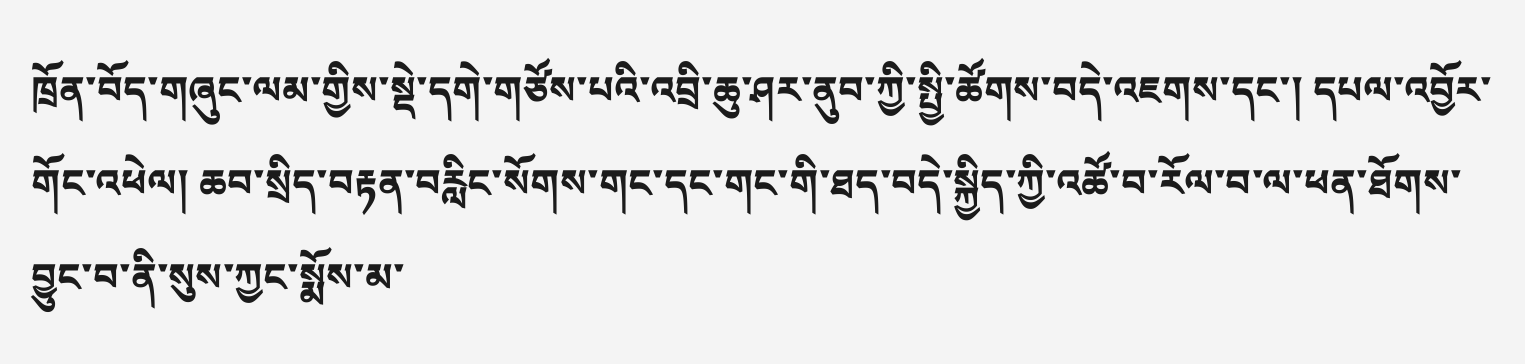ཁྲོན་བོད་གཞུང་ལམ་གྱིས་སྡེ་དགེ་གཙོས་པའི་འབྲི་ཆུ་ཤར་ནུབ་ཀྱི་སྤྱི་ཚོགས་བདེ་འཇགས་དང་། དཔལ་འབྱོར་གོང་འཕེལ། ཆབ་སྲིད་བརྟན་བརླིང་སོགས་གང་དང་གང་གི་ཐད་བདེ་སྐྱིད་ཀྱི་འཚོ་བ་རོལ་བ་ལ་ཕན་ཐོགས་བྱུང་བ་ནི་སུས་ཀྱང་སྨོས་མ་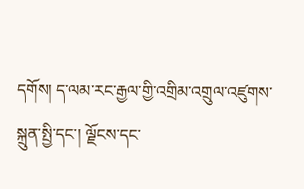དགོས། ད་ལམ་རང་རྒྱལ་གྱི་འགྲིམ་འགྲུལ་འཛུགས་སྐྲུན་སྤྱི་དང་། ལྗོངས་དང་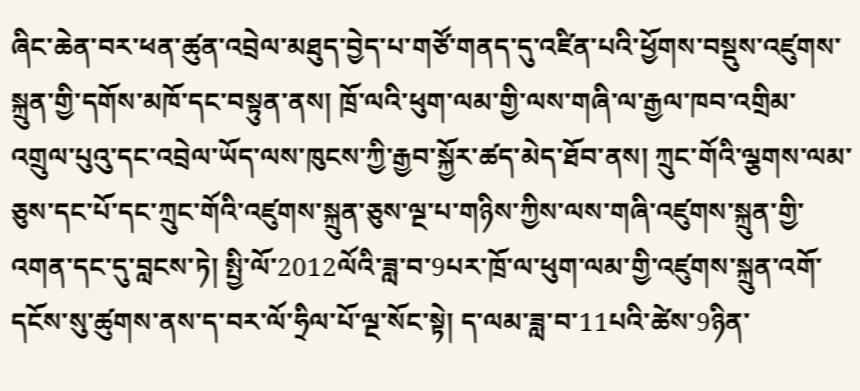ཞིང་ཆེན་བར་ཕན་ཚུན་འབྲེལ་མཐུད་བྱེད་པ་གཙོ་གནད་དུ་འཛིན་པའི་ཕྱོགས་བསྡུས་འཛུགས་སྐྲུན་གྱི་དགོས་མཁོ་དང་བསྟུན་ནས། ཁྲོ་ལའི་ཕུག་ལམ་གྱི་ལས་གཞི་ལ་རྒྱལ་ཁབ་འགྲིམ་འགྲུལ་པུའུ་དང་འབྲེལ་ཡོད་ལས་ཁུངས་ཀྱི་རྒྱབ་སྐྱོར་ཚད་མེད་ཐོབ་ནས། ཀྲུང་གོའི་ལྕགས་ལམ་ཅུས་དང་པོ་དང་ཀྲུང་གོའི་འཛུགས་སྐྲུན་ཅུས་ལྔ་པ་གཉིས་ཀྱིས་ལས་གཞི་འཛུགས་སྐྲུན་གྱི་འགན་དང་དུ་བླངས་ཏེ། སྤྱི་ལོ་2012ལོའི་ཟླ་བ་9པར་ཁྲོ་ལ་ཕུག་ལམ་གྱི་འཛུགས་སྐྲུན་འགོ་དངོས་སུ་ཚུགས་ནས་ད་བར་ལོ་ཧྲིལ་པོ་ལྔ་སོང་སྟེ། ད་ལམ་ཟླ་བ་11པའི་ཚེས་9ཉིན་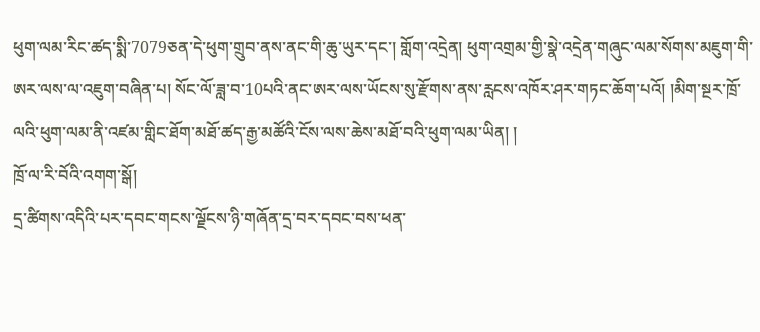ཕུག་ལམ་རིང་ཚད་སྨི་7079ཅན་དེ་ཕུག་གྲུབ་ནས་ནང་གི་ཆུ་ཡུར་དང་། གློག་འདྲེན། ཕུག་འགྲམ་གྱི་སྣེ་འདྲེན་གཞུང་ལམ་སོགས་མཇུག་གི་ཨར་ལས་ལ་འཇུག་བཞིན་པ། སོང་ལོ་ཟླ་བ་10པའི་ནང་ཨར་ལས་ཡོངས་སུ་རྫོགས་ནས་རླངས་འཁོར་ཤར་གཏང་ཆོག་པའོ། །མིག་སྔར་ཁྲོ་ལའི་ཕུག་ལམ་ནི་འཛམ་གླིང་ཐོག་མཐོ་ཚད་རྒྱ་མཚོའི་ངོས་ལས་ཆེས་མཐོ་བའི་ཕུག་ལམ་ཡིན། །
ཁྲོ་ལ་རི་བོའི་འགག་སྒོ།
དྲ་ཚིགས་འདིའི་པར་དབང་གངས་ལྗོངས་ཉི་གཞོན་དྲ་བར་དབང་བས་ཕན་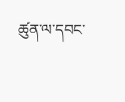ཚུན་ལ་དབང་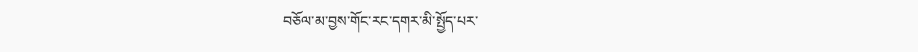བཅོལ་མ་བྱས་གོང་རང་དགར་མི་སྤྱོད་པར་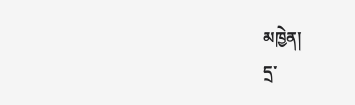མཁྱེན།
དྲ་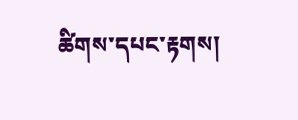ཚིགས་དཔང་རྟགས།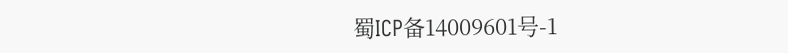蜀ICP备14009601号-1